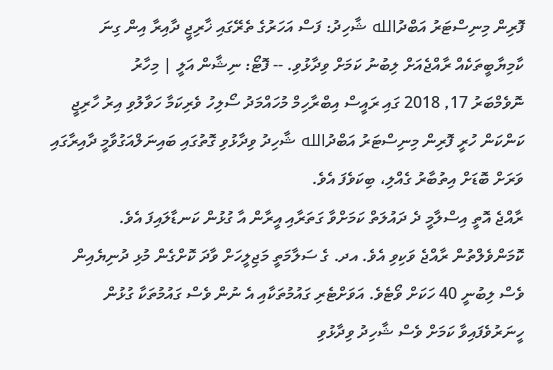ފޮރިން މިނިސްޓަރު އަބްދުالله ޝާހިދު: ފަސް އަހަރުގެ ތެރޭގައި ޚާރިޖީ ދާއިރާ އިން ގިނަ ކާމިޔާބީތަކެއް ރާއްޖެއަށް ލިބުނު ކަމަށް ވިދާޅުވި. -- ފޮޓޯ: ނިޝާން އަލީ | މިހާރު
ނޮވެމްބަރު 17, 2018 ގައި ރައީސް އިބްރާހިމް މުހައްމަދު ސޯލިހު ވެރިކަމާ ހަވާލުވި އިރު ހާރިޖީ ކަންކަން ހުރީ ފޮރިން މިނިސްޓަރު އަބްދުالله ޝާހިދު ވިދާޅުވި ގޮތުގައި ބައިނަލްއަގުވާމީ ދާއިރާގައި ވަރަށް ބޮޑަށް އިތުބާރު ގެއްލި، ބިކަވެފަ އެވެ.
ރާއްޖެ އޮތީ އިސްލާމީ ދެ ދައުލަތް ކަމަށްވާ ގަތަރާއި އީރާން އާ ގުޅުން ކަނޑާލައިފަ އެވެ. ކޮމަންވެލްތުން ރާއްޖެ ވަކިވި އެވެ. އދ. ގެ ސަލާމަތީ މަޖިލީހަށް ވާދަ ކޮށްގެން މުޅި ދުނިޔެއިން ވެސް ލިބުނީ 40 ހަކަށް ވޯޓެވެ. އަވަށްޓެރި ގައުމުތަކާއި އެ ނުން ވެސް ގައުމުތަކާ ގުޅުން ހީނަރުވެފައިވާ ކަމަށް ވެސް ޝާހިދު ވިދާޅުވި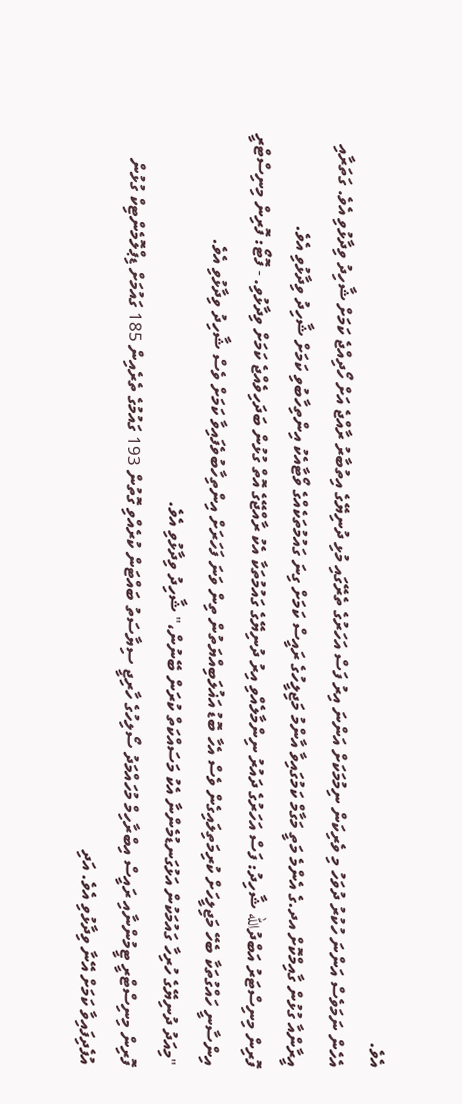އެވެ.
އެހެން ނަމަވެސް އަންނަ ހުކުރު ދުވަހު މި ވެރިކަން ނިމުމަކަށް އަންނަ އިރު ފަސް އަހަރުގެ ތެރޭގައި މުޅި ދުނިޔޭގެ އިތުބާރު ރާއްޖެ އަށް ހޯދިއްޖެ ކަމަށް ޝާހިދު ވިދާޅުވި އެވެ. ގަތަރާއި އީރާންއާ ގުޅުން ގާއިމްކޮށް އދ.ގެ އެންމެ މަތީ މަގާމް ކަމުގައިވާ އާންމު މަޖިލީހުގެ ރައީސް ކަމަށް ގިނަ ގައުމުތަކެއްގެ ވޯޓާއެކު އިންތިހާބުވި ކަމަށް ޝާހިދު ވިދާޅުވި އެވެ.
ފޮރިން މިނިސްޓަރު އަބްދުالله ޝާހިދު: ފަސް އަހަރުގެ ދައުރު ނިންމާލެއްވި އިރު ދުނިޔޭގެ ގައުމުތަކާ އެކު ރާއްޖޭގެ އޮތް ގުޅުން ބަދަހިވެއްޖެ ކަމަށް ވިދާޅުވި. - ފޮޓޯ: ފޮރިން މިނިސްޓްރީ
އިންސާނީ ހައްގުތަކާ ބެހޭ މަޖިލީހަށް ކުރިމަތިލައިގެން ވެސް އެހާ ބޮޑު އަޣުލަބިއްޔަތުން ތިން ވަނަ ފަހަރަށް އިންތިހާބުވެފައިވާ ކަމަށް ވެސް ޝާހިދު ވިދާޅުވި އެވެ.
"މިއަދު ދުނިޔޭގެ ހުރިހާ ގައުމަކުން އަޅުގަނޑުމެންނާ އެކު މަސައްކަތް ކުރަން ބޭނުން،" ޝާހިދު ވިދާޅުވި އެވެ.
ފޮރިން މިނިސްޓްރީ ޓީމުންނާއި ރައީސް އިބްރާހިމް މުހައްމަދު ސޯލިހުގެ ހާރިޖީ ސިޔާސަތު ބައްޓަން ކުރެއްވި ގޮތުން 193 ގައުމުގެ ތެރެއިން 185 ގައުމަށް ޑިޕްލޮމެންޓިކް ގުޅުން އުފެދިފައިވާ ކަމަށް އޭނާ ވިދާޅުވި އެވެ. އަދި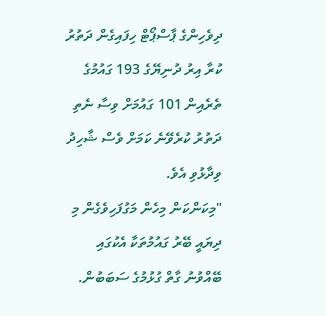ދިވެހިންގެ ޕާސްޕޯޓް ހިފައިގެން ދަތުރު ކުރާ އިރު ދުނިޔޭގެ 193 ގައުމުގެ ތެރެއިން 101 ގައުމަށް ވިސާ ނެތި ދަތުރު ކުރެވޭނެ ކަމަށް ވެސް ޝާހިދު ވިދާޅުވި އެވެ.
"މިކަންކަން މިހެން މަގުފަހިވެގެން މި ދިޔައީ ބޭރު ގައުމުތަކާ އެކުގައި ބޭއްވުނު ގާތް ގުޅުމުގެ ސަބަބުން.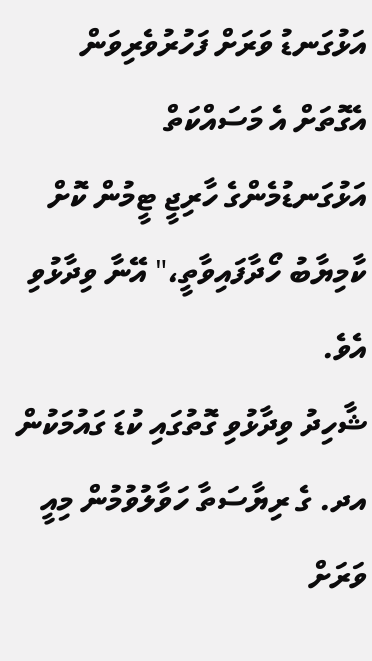އަޅުގަނޑު ވަރަށް ފަހުރުވެރިވަން އެގޮތަށް އެ މަސައްކަތް އަޅުގަނޑުމެންގެ ހާރިޖީ ޓީމުން ކޮށް ކާމިޔާބު ހޯދާފައިވާތީ،" އޭނާ ވިދާޅުވި އެވެ.
ޝާހިދު ވިދާޅުވި ގޮތުގައި ކުޑަ ގައުމަކުން އދ. ގެ ރިޔާސަތާ ހަވާލުވުމުން މިއީ ވަރަށް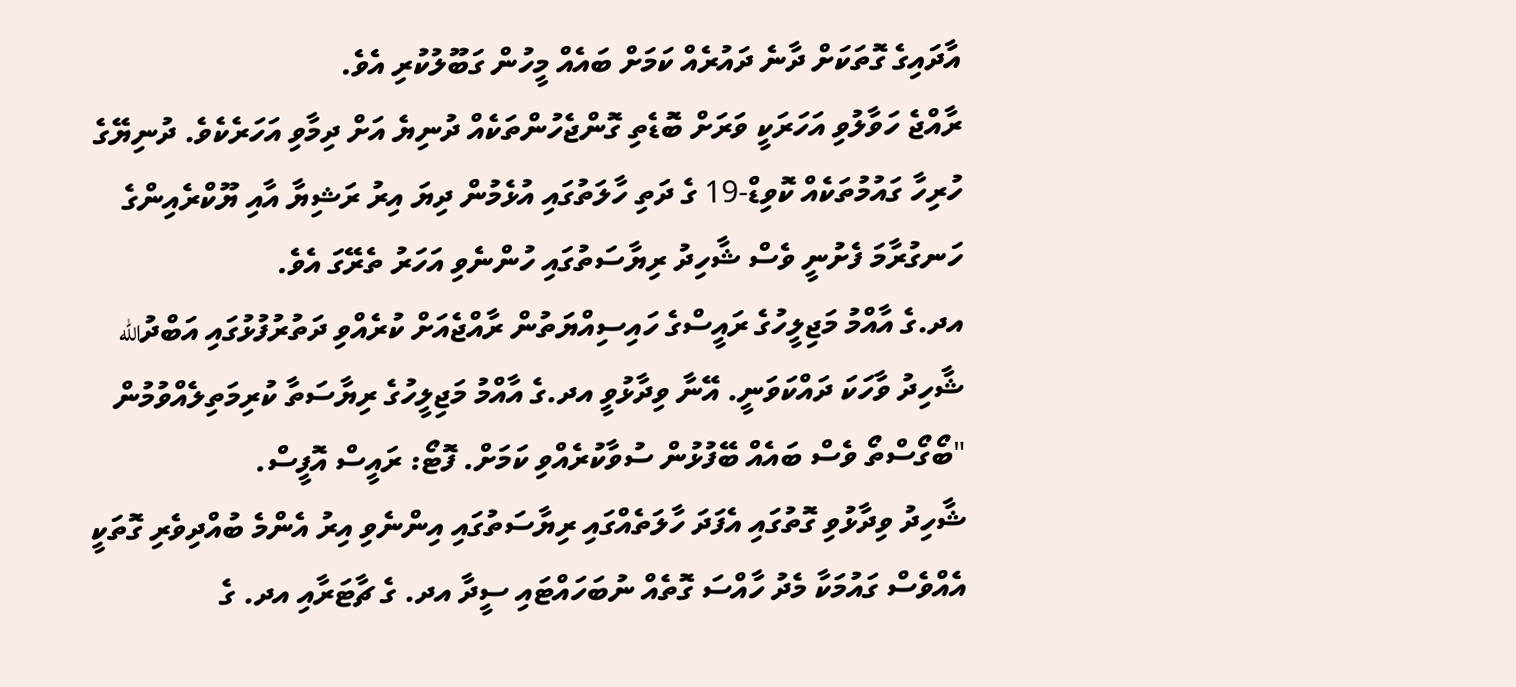އާދައިގެ ގޮތަކަށް ދާނެ ދައުރެއް ކަމަށް ބައެއް މީހުން ގަބޫލުކުރި އެވެ.
ރާއްޖެ ހަވާލުވި އަހަރަކީ ވަރަށް ބޮޑެތި ގޮންޖެހުންތަކެއް ދުނިޔެ އަށް ދިމާވި އަހަރެކެވެ. ދުނިޔޭގެ ހުރިހާ ގައުމުތަކެއް ކޮވިޑް-19 ގެ ދަތި ހާލަތުގައި އުޅެމުން ދިޔަ އިރު ރަޝިޔާ އާއި ޔޫކްރެއިންގެ ހަނގުރާމަ ފެށުނީ ވެސް ޝާހިދު ރިޔާސަތުގައި ހުންނެވި އަހަރު ތެރޭގަ އެވެ.
އދ.ގެ އާއްމު މަޖިލީހުގެ ރައީސްގެ ހައިސިއްޔަތުން ރާއްޖެއަށް ކުރެއްވި ދަތުރުފުޅުގައި އަބްދުالله ޝާހިދު ވާހަކަ ދައްކަވަނީ. އޭނާ ވިދާޅުވީ އދ.ގެ އާއްމު މަޖިލީހުގެ ރިޔާސަތާ ކުރިމަތިލެއްވުމުން "ބޯގޯސްތޯ ވެސް ބައެއް ބޭފުޅުން ސުވާކުރެއްވި ކަމަށް. ފޮޓޯ: ރައީސް އޮފީސް.
ޝާހިދު ވިދާޅުވި ގޮތުގައި އެފަދަ ހާލަތެއްގައި ރިޔާސަތުގައި އިންނެވި އިރު އެންމެ ބުއްދިވެރި ގޮތަކީ އެއްވެސް ގައުމަކާ މެދު ހާއްސަ ގޮތެއް ނުބަހައްޓައި ސީދާ އދ. ގެ ޗާޓަރާއި އދ. ގެ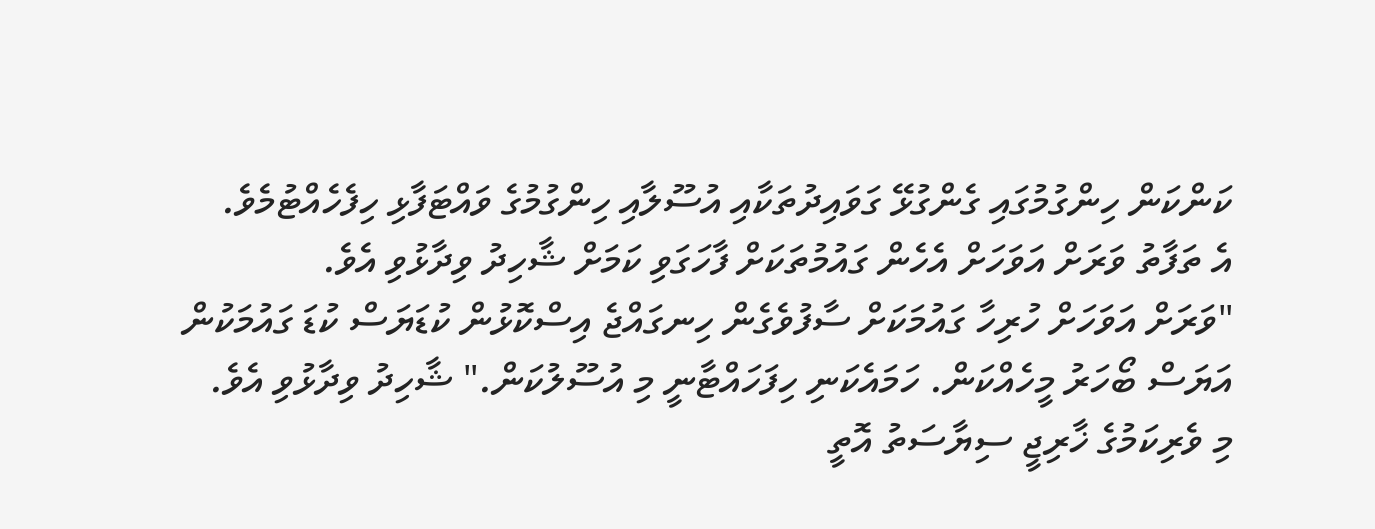ކަންކަން ހިންގުމުގައި ގެންގުޅޭ ގަވައިދުތަކާއި އުސޫލާއި ހިންގުމުގެ ވައްޓަފާޅި ހިފެހެއްޓުމެވެ.
އެ ތަފާތު ވަރަށް އަވަހަށް އެހެން ގައުމުތަކަށް ފާހަގަވި ކަމަށް ޝާހިދު ވިދާޅުވި އެވެ.
"ވަރަށް އަވަހަށް ހުރިހާ ގައުމަކަށް ސާފުވެގެން ހިނގައްޖެ އިސްކޮޅުން ކުޑަޔަސް ކުޑަ ގައުމަކުން އަޔަސް ބޯހަރު މީހެއްކަން. ހަމައެކަނި ހިފަހައްޓާނީ މި އުސޫލުކަން." ޝާހިދު ވިދާޅުވި އެވެ.
މި ވެރިކަމުގެ ޚާރިޖީ ސިޔާސަތު އޮތީ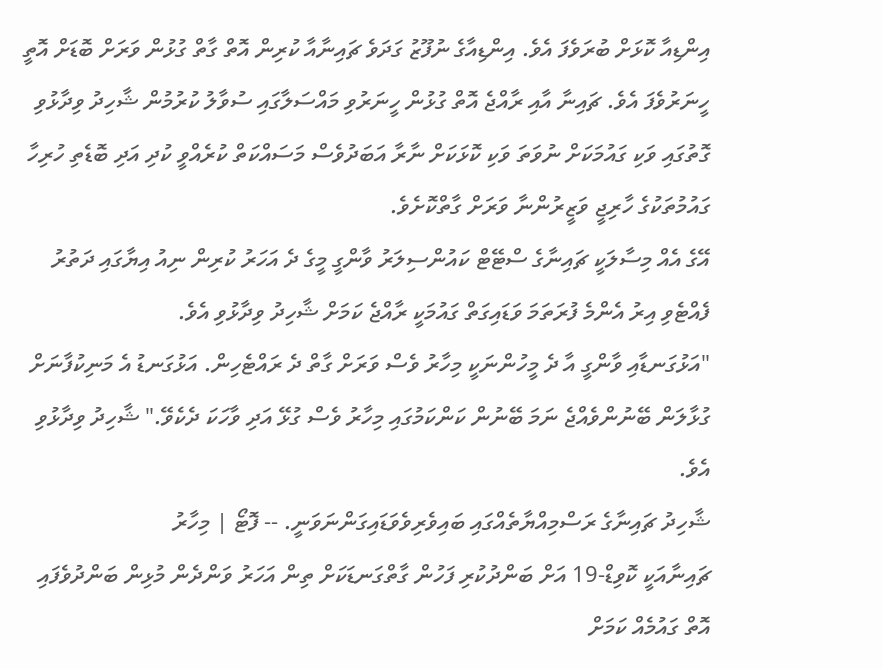އިންޑިއާ ކޮޅަށް ބުރަވެފަ އެވެ. އިންޑިއާގެ ނުފޫޒު ގަދަވެ ޗައިނާއާ ކުރިން އޮތް ގާތް ގުޅުން ވަރަށް ބޮޑަށް އޮތީ ހީނަރުވެފަ އެވެ. ޗައިނާ އާއި ރާއްޖެ އޮތް ގުޅުން ހީނަރުވި މައްސަލާގައި ސުވާލު ކުރުމުން ޝާހިދު ވިދާޅުވި ގޮތުގައި ވަކި ގައުމަކަށް ނުވަތަ ވަކި ކޮޅަކަށް ނާރާ އަބަދުވެސް މަސައްކަތް ކުރެއްވީ ކުދި އަދި ބޮޑެތި ހުރިހާ ގައުމުތަކުގެ ހާރިޖީ ވަޒީރުންނާ ވަރަށް ގާތްކޮށެވެ.
އޭގެ އެއް މިސާލަކީ ޗައިނާގެ ސްޓޭޓް ކައުންސިލަރު ވާންގީ މީގެ ދެ އަހަރު ކުރިން ނިއު އިޔާގައި ދަތުރު ފެއްޓެވި އިރު އެންމެ ފުރަތަމަ ވަޑައިގަތް ގައުމަކީ ރާއްޖެ ކަމަށް ޝާހިދު ވިދާޅުވި އެވެ.
"އަޅުގަނޑާއި ވާންގީ އާ ދެ މީހުންނަކީ މިހާރު ވެސް ވަރަށް ގާތް ދެ ރައްޓެހިން. އަޅުގަނޑު އެ މަނިކުފާނަށް ގުޅާލަން ބޭނުންވެއްޖެ ނަމަ ބޭނުން ކަންކަމުގައި މިހާރު ވެސް ގުޅޭ އަދި ވާހަކަ ދެކެވޭ." ޝާހިދު ވިދާޅުވި އެވެ.
ޝާހިދު ޗައިނާގެ ރަސްމިއްޔާތެއްގައި ބައިވެރިވެވަޑައިގަންނަވަނީ. -- ފޮޓޯ | މިހާރު
ޗައިނާއަކީ ކޮވިޑް-19 އަށް ބަންދުކުރި ފަހުން ގާތްގަނޑަކަށް ތިން އަހަރު ވަންދެން މުޅިން ބަންދުވެފައި އޮތް ގައުމެއް ކަމަށް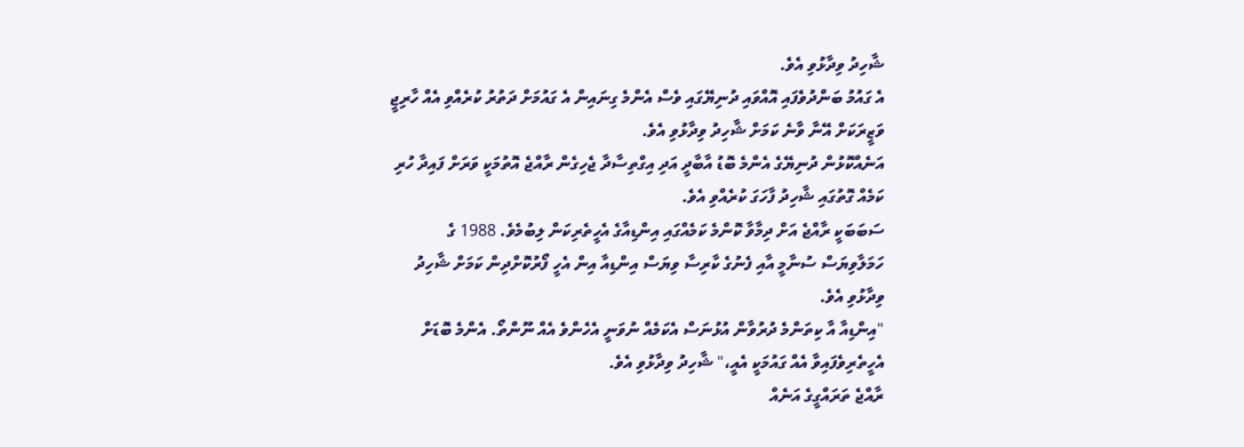ޝާހިދު ވިދާޅުވި އެވެ.
އެ ގައުމު ބަންދުވެފައި އޮއްވައި ދުނިޔޭގައި ވެސް އެންމެ ގިނައިން އެ ގައުމަށް ދަތުރު ކުރެއްވި އެއް ހާރިޖީ ވަޒީރަކަށް އޭނާ ވާނެ ކަމަށް ޝާހިދު ވިދާޅުވި އެވެ.
އަނެއްކޮޅުން ދުނިޔޭގެ އެންމެ ބޮޑު އާބާދީ އަދި އިގްތިސާދާ ޖެހިގެން ރާއްޖެ އޮތުމަކީ ވަރަށް ފައިދާ ހުރި ކަމެއް ގޮތުގައި ޝާހިދު ފާހަގަ ކުރެއްވި އެވެ.
ސަބަބަކީ ރާއްޖެ އަށް ދިމާވާ ކޮންމެ ކަމެއްގައި އިންޑިއާގެ އެހީތެރިކަން ލިބުމެވެ. 1988 ގެ ހަމަލާވިޔަސް ސުނާމީ އާއި ފެނުގެ ކާރިސާ ވިޔަސް އިންޑިއާ އިން އެހީ ފޯރުކޮށްދިން ކަމަށް ޝާހިދު ވިދާޅުވި އެވެ.
"އިންޑިއާ އާ ކިތަންމެ ދުރުވާން އުޅުނަސް އެކަމެއް ނުވަނީ އެހެންވެ އެއް ނޫންތޯ. އެންމެ ބޮޑަށް އެހީތެރިވެފައިވާ އެއް ގައުމަކީ އެއީ،" ޝާހިދު ވިދާޅުވި އެވެ.
ރާއްޖެ ތަރައްގީގެ އަނެއް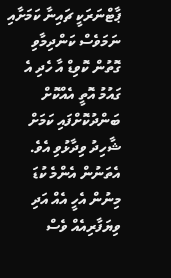ޕާޓްނަރަކީ ޗައިނާ ކަމަށާއި ނަމަވެސް ކަންދިމާވި ގޮތުން ކޮވިޑް އާ ހެދި އެ ގައުމު އޮތީ އެއްކޮށް ބަންދުކޮށްފައި ކަމަށް ޝާހިދު ވިދާޅުވި އެވެ.
އެތަނުން އެންމެ ކުޑަ މިނުން އެހީ އެއް އަދި ވިޔަފާރިއެއް ވެސް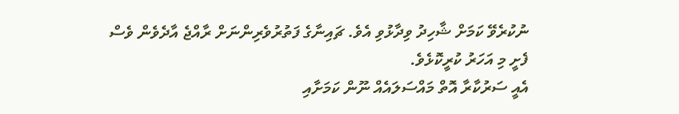ނުކުރެވޭ ކަމަށް ޝާހިދު ވިދާޅުވި އެވެ. ޗައިނާގެ ފަތުރުވެރިންނަށް ރާއްޖެ އާދެވެން ވެސް ފެށީ މި އަހަރު ކުރީކޮޅެވެ.
އެއީ ސަރުކާރާ އޮތް މައްސަލައެއް ނޫން ކަމަށާއި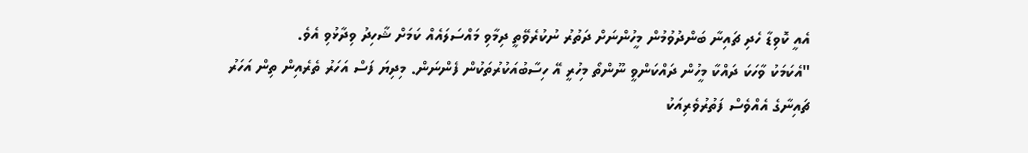އެއީ ކޮވިޑާ ހެދި ޗައިނާ ބަންދުވުމުން މީހުންނަށް ދަތުރު ނުކުރެވޭތީ ދިމާވި މައްސަލައެއް ކަމަށް ޝާހިދު ވިދާޅުވި އެވެ.
"އެކަމަކު ވާހަކަ ދައްކާ މީހުން ދައްކަންވީ ނޫންތޯ މިހުރީ އޭ ހިސާބުއަކުރުތަކުން ފެންނަން. މިދިޔަ ފަސް އަހަރު ތެރެއިން ތިން އަހަރު ޗައިނާގެ އެއްވެސް ފަތުރުވެރިއަކު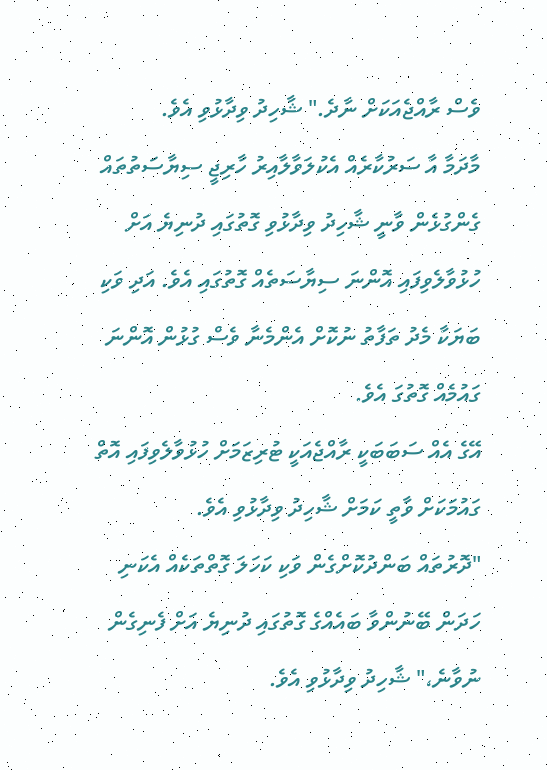ވެސް ރާއްޖެއަކަށް ނާދެ." ޝާހިދު ވިދާޅުވި އެވެ.
މާދަމާ އާ ސަރުކާރެއް އެކުލަވާލާއިރު ހާރިޖީ ސިޔާސަތުތައް ގެންގުޅެން ވާނީ ޝާހިދު ވިދާޅުވި ގޮތުގައި ދުނިޔެ އަށް ހުޅުވާލެވިފައި އޮންނަ ސިޔާސަތެއް ގޮތުގައި އެވެ. އަދި ވަކި ބަޔަކާ މެދު ތަފާތު ނުކޮށް އެންމެނާ ވެސް ގުޅުން އޮންނަ ގައުމެއް ގޮތުގަ އެވެ.
އޭގެ އެއް ސަބަބަކީ ރާއްޖެއަކީ ޓުރިޒަމަށް ހުޅުވާލެވިފައި އޮތް ގައުމަކަށް ވާތީ ކަމަށް ޝާހިދު ވިދާޅުވި އެވެ.
"ދޮރުތައް ބަންދުކޮށްގެން ވަކި ކަހަލަ ގޮތްތަކެއް އެކަނި ހަދަން ބޭނުންވާ ބައެއްގެ ގޮތުގައި ދުނިޔެ އަށް ފެނިގެން ނުވާނެ،" ޝާހިދު ވިދާޅުވި އެވެ.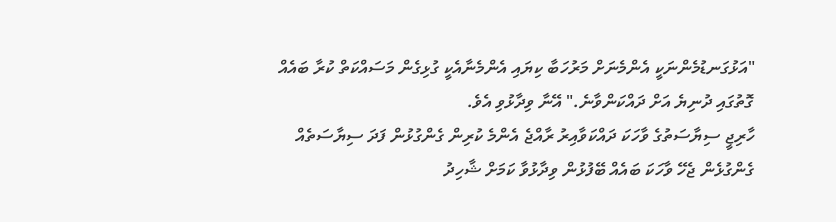"އަޅުގަނޑުމެންނަކީ އެންމެނަށް މަރުހަބާ ކިޔައި އެންމެނާއެކީ ގުޅިގެން މަސައްކަތް ކުރާ ބައެއް ގޮތުގައި ދުނިޔެ އަށް ދައްކަންވާނެ." އޭނާ ވިދާޅުވި އެވެ.
ހާރިޖީ ސިޔާސަތުގެ ވާހަކަ ދައްކަވާއިރު ރާއްޖެ އެންމެ ކުރިން ގެންގުޅުން ފަދަ ސިޔާސަތެއް ގެންގުޅެން ޖެހޭ ވާހަކަ ބައެއް ބޭފުޅުން ވިދާޅުވާ ކަމަށް ޝާހިދު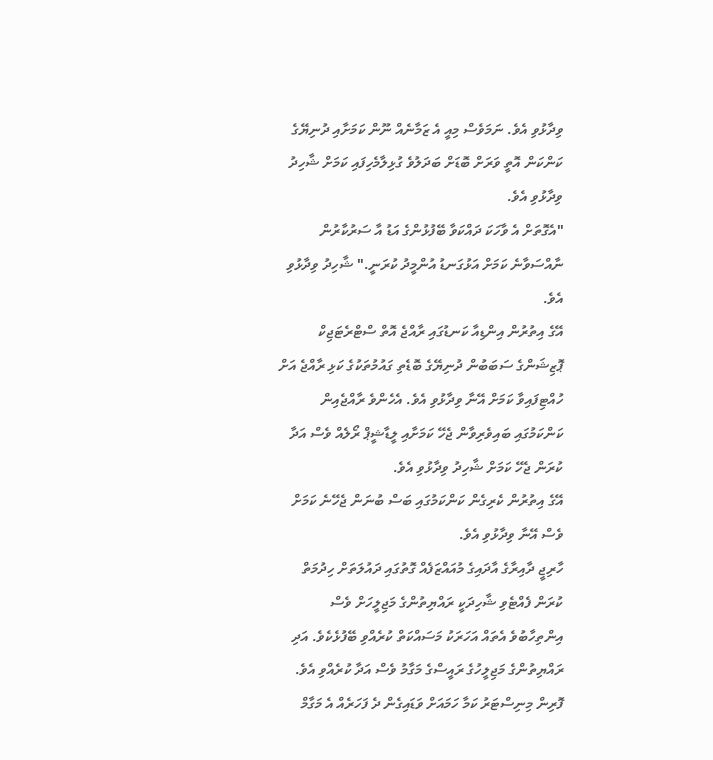ވިދާޅުވި އެވެ. ނަމަވެސް މިއީ އެ ޒަމާނެއް ނޫން ކަމަށާއި ދުނިޔޭގެ ކަންކަން އޮތީ ވަރަށް ބޮޑަށް ބަދަލުވެ ގުޅިލާމެހިފައި ކަމަށް ޝާހިދު ވިދާޅުވި އެވެ.
"އެގޮތަށް އެ ވާހަކަ ދައްކަވާ ބޭފުޅުންގެ އަޑު އާ ސަރުކާރުން ނާއްސަވާނެ ކަމަށް އަޅުގަނޑު އުންމީދު ކުރަނީ." ޝާހިދު ވިދާޅުވި އެވެ.
އޭގެ އިތުރުން އިންޑިއާ ކަނޑުގައި ރާއްޖެ އޮތް ސްޓްރެޓަޖިކް ޕޮޒިޝަންގެ ސަބަބުން ދުނިޔޭގެ ބޮޑެތި ގައުމުތަކުގެ ކަޅި ރާއްޖެ އަށް ހުއްޓިފައިވާ ކަމަށް އޭނާ ވިދާޅުވި އެވެ. އެހެންވެ ރާއްޖެއިން ކަންކަމުގައި ބައިވެރިވާން ޖެހޭ ކަމަށާއި ލީޑާޝީޕް ރޯލެއް ވެސް އަދާ ކުރަން ޖެހޭ ކަމަށް ޝާހިދު ވިދާޅުވި އެވެ.
އޭގެ އިތުރުން ކެރިގެން ކަންކަމުގައި ބަސް ބުނަން ޖެހޭނެ ކަމަށް ވެސް އޭނާ ވިދާޅުވި އެވެ.
ހާރިޖީ ދާއިރާގެ އާދައިގެ މުއައްޒަފެއް ގޮތުގައި ދައުލަތަށް ހިދުމަތް ކުރަން ފެއްޓެވި ޝާހިދަކީ ރައްޔިތުންގެ މަޖިލީހަށް ވެސް އިންތިހާބުވެ އެތައް އަހަރަކު މަސައްކަތް ކުރެއްވި ބޭފުޅެކެވެ. އަދި ރައްޔިތުންގެ މަޖިލީހުގެ ރައީސްގެ މަގާމު ވެސް އަދާ ކުރެއްވި އެވެ. ފޮރިން މިނިސްޓަރު ކަމާ ހަމައަށް ވަޑައިގެން ދެ ފަހަރެއް އެ މަގާމް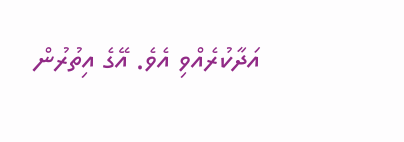އަދާކުރެއްވި އެވެ. އޭގެ އިތުރުން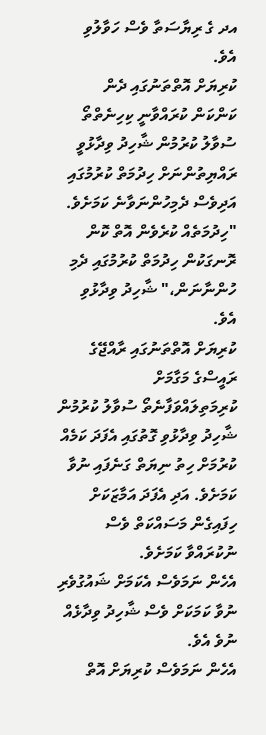އދ ގެ ރިޔާސަތާ ވެސް ހަވާލުވި އެވެ.
ކުރިޔަށް އޮތްތަނުގައި ދެން ކަންކަން ކުރައްވާނީ ކިހިނެތްތޯ ސުވާލު ކުރުމުން ޝާހިދު ވިދާޅުވީ ރައްޔިތުންނަށް ހިދުމަތް ކުރުމުގައި އަދިވެސް ދެމިހުންނަވާނެ ކަމަށެވެ.
"ހިދުމަތެއް ކުރެވެން އޮތް ކޮން ރޮނގަކުން ހިދުމަތް ކުރުމުގައި ދެމި ހުންނާނަން،" ޝާހިދު ވިދާޅުވި އެވެ.
ކުރިޔަށް އޮތްތަނުގައި ރާއްޖޭގެ ރައީސްގެ މަގާމަށް ކުރިމަތިލައްވަފާނެތޯ ސުވާލު ކުރުމުން ޝާހިދު ވިދާޅުވި ގޮތުގައި އެފަދަ ކަމެއް ކުރުމަށް ހިތު ނިޔަތް ގަނެފައި ނުވާ ކަމަށެވެ. އަދި އެފަދަ އަމާޒަކަށް ހިފައިގެން މަސައްކަތް ވެސް ނުކުރައްވާ ކަމަށެވެ.
އެހެން ނަމަވެސް އެކަމަށް ޝައުގުވެރި ނުވާ ކަމަކަށް ވެސް ޝާހިދު ވިދާޅެއް ނުވެ އެވެ.
އެހެން ނަމަވެސް ކުރިޔަށް އޮތް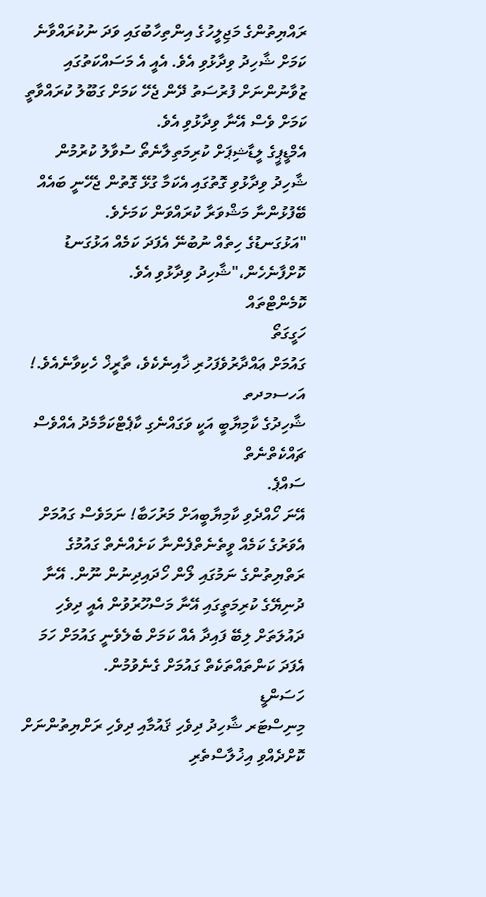ރައްޔިތުންގެ މަޖިލީހުގެ އިންތިހާބުގައި ވަދަ ނުކުރައްވާނެ ކަމަށް ޝާހިދު ވިދާޅުވި އެވެ. އެއީ އެ މަސައްކަތުގައި ޒުވާނުންނަށް ފުރުސަތު ދޭން ޖެހޭ ކަމަށް ގަބޫލު ކުރައްވާތީ ކަމަށް ވެސް އޭނާ ވިދާޅުވި އެވެ.
އެމްޑީޕީގެ ލީޑާޝިޕަށް ކުރިމަތިލާނެތޯ ސުވާލު ކުރުމުން ޝާހިދު ވިދާޅުވި ގޮތުގައި އެކަމާ ގުޅޭ ގޮތުން ޖެހޭނީ ބައެއް ބޭފުޅުންނާ މަޝްވަރާ ކުރައްވަން ކަމަށެވެ.
"އަޅުގަނޑުގެ ހިތެއް ނުބުނޭ އެފަދަ ކަމެއް އަޅުގަނޑު ކޮށްފާނެހެން،"ޝާހިދު ވިދާޅުވި އެވެ.
ކޮމެންޓްތައް
ހަގީގަތޯ
ގައުމަށް ޢައްދާރުވެފަހުރި ޚާއިނެކެވެ، ތާރީޚް ހެކިވާނެއެވެ.!
އަހސމދތ
ޝާހިދުގެ ކާމިޔާބީ އަކީ ވަގައްނެގި ކާޕެޓްކަމާމެދު އެއްވެސް ޗައްކެތްނެތް
ސައްޕެ.
އޭނަ ހޯއްދެވި ކާމިޔާބީއަށް މަރުހަބާ! ނަމަވެސް ގައުމަށް އެވަރުގެ ކަމެއް ވީތެނެތްފެންނާ ކަށެއްނެތް ގައުމުގެ ރަތްޔިތުންގެ ނަމުގައި ލޯން ހޯދައިދިނުން ނޫން. އޭނާ ދުނިޔޭގެ ކުރިމަތީގައި އޭނާ މަސްހޫރުވުން އެއީ ދިވެހި ދައުލަތަށް ލިބޭ ފައިދާ އެއް ކަމަށް ބެލެވެނީ ގައުމަށް ހަމަ އެފަދަ ކަންތައްތަކެތް ގައުމަށް ގެނެވުމުން.
ހަސަންޑީ
މިނިސްޓަރ ޝާހިދު ދިވެހި ޤައުމާއި ދިވެހި ރަށްޔިތުންނަށް ކޮށްދެއްވި އިޚުލާސްތެރި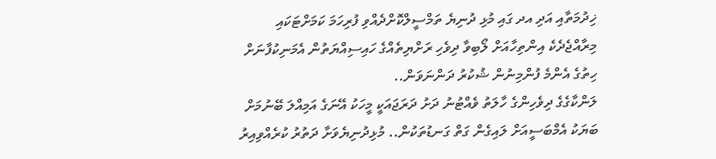ޚިދުމަތާއި އަދި އދ ގައި މުޅި ދުނިޔެ ތަމްސީލްކޮށްދެއްވި ފުރިހަމަ ކަމަށްޓަކައި މިރާއްޖެދެކެ އިންތިހާއަށް ލޯބިވާ ދިވެހި ރަށްޔިތެއްގެ ހައިސިއްޔަތުން އެމަނިކުފާނަށް ހިތުގެ އެންމެ ފުންމިނުން ޝުކުރު ދަންނަވަން..
ލަންކާގެގެ ދިވެހިންގެ ހާލަތު ވެއްޓުނު ދަށު ދަރަޖައަކީ މީހަކު އޭނަގެ އަމިއްލަ ބޭނުމަށް ބަޔަކު އެމްބަސީއަށް ލައިގެން ގަތް ގަނޑުތަކުން.. މުޅިދުނިޔެވަށާ ދަތުރު ކުރެއްވިއިރު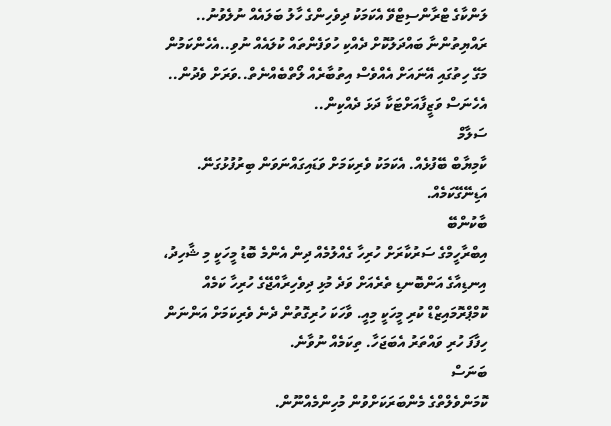ލަންކާގެ ޓްރާންސިޓްވޭ އެކަމަކު ދިވެހިންގެ ހާލު ބަލައެއް ނުލެވުނު.. ރައްޔިތުންނާ ބައްދަލުކޮށް ދެއްކި ހުވަފެންތައް ކުލައެއް ނުވި..އެހެންކަމުން މަގޭ ހިތުގައި އޭނައަށް އެއްވެސް އިތުބާރެއް ލޯތްބެއްނެތް..ވަރަށް ވެދުން.. އެހެނަސް ވަޒީފާއަށްޓަކާ ދަޅަ ދެއްކިން..
ސަލާމް
ކާމިޔާބް ބޭފުޅެއް. އެކަމަކު ވެރިކަމަށް ވަޑައިގައްނަވަން ބިރުފުޅުގަނޭ. އަޑިނޭގޭކަމެއް.
ބާކުންބޭ
އިބްރާހީމްގެ ސަރުކާރަށް ހުރިހާ ގެއްލުމެއް ދިން އެންމެ ބޮޑު މީހަކީ މި ޝާހިދު، އިނޑިއާގެ އަންބޮނޑި ތެރެއަށް ވަދެ މުޅި ދިވެހިރާއްޖޭގެ ހުރިހާ ކަމެއް ކޮމްޕްރޮމައިޒްޑް ކުރި މީހަކީ މިއީ. ވާހަކަ ހުރިގޮތުން ދެނެ ވެރިކަމަށް އަންނަން ހިފާފަ ހުރި ވައްތަރު އެބަޖަހާ. ތިކަމެއް ނުވާނެ.
ބަނަސް
ކޮމަންވެލްތްގެ މެންބަރަކަށްވުން މުހިންމެއްނޫން.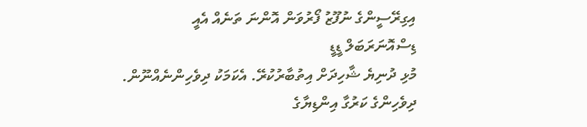އިގިރޭސީންގެ ނުފޫޒު ފޯރުވަން އޮންނަ ތަނެއް އެއީ
ޑިސްއޮނަރަބަލް ޑީޑީ
މުޅި ދުނިޔެ ޝާހިދަށް އިތުބާރުކުރޭ. އެކަމަކު ދިވެހިންނެއްނޫން. ދިވެހިންގެ ކަރުގާ އިންޑިޔާގެ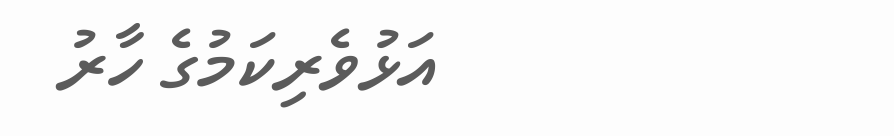އަޅުވެރިކަމުގެ ހާރު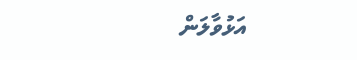އަޅުވާލަން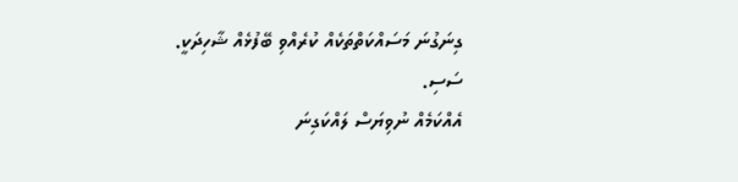ގިނަގުނަ މަސައްކަތްތަކެއް ކުރެއްވި ބޭފުޅެއް ޝާހިދަކީ.
ސަސި.
އެއްކަމެއް ނުވިޔަސް ލައްކަގިނަ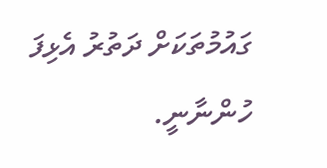ގައުމުތަކަށް ދަތުރު އެޅިފަ ހުންނާނީ.